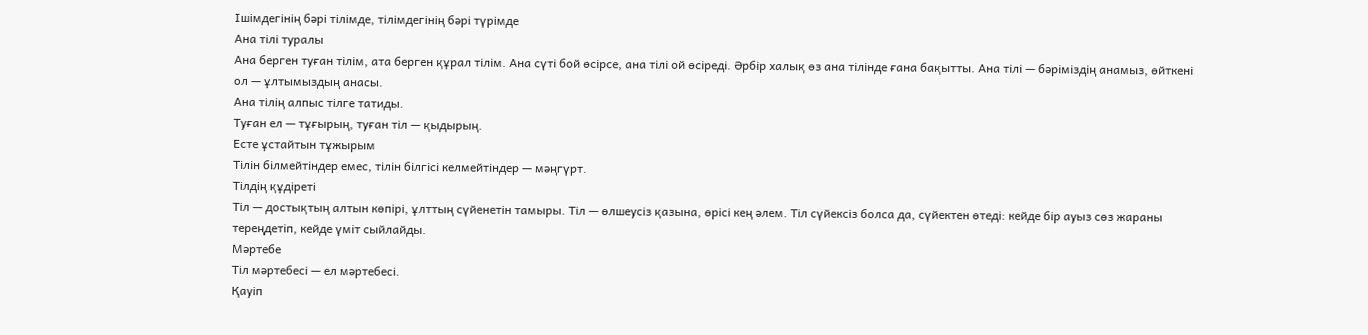Ішімдегінің бәрі тілімде, тілімдегінің бәрі түрімде
Ана тілі туралы
Ана берген туған тілім, ата берген құрал тілім. Ана сүті бой өсірсе, ана тілі ой өсіреді. Әрбір халық өз ана тілінде ғана бақытты. Ана тілі — бәріміздің анамыз, өйткені ол — ұлтымыздың анасы.
Ана тілің алпыс тілге татиды.
Туған ел — тұғырың, туған тіл — қыдырың.
Есте ұстайтын тұжырым
Тілін білмейтіндер емес, тілін білгісі келмейтіндер — мәңгүрт.
Тілдің құдіреті
Тіл — достықтың алтын көпірі, ұлттың сүйенетін тамыры. Тіл — өлшеусіз қазына, өрісі кең әлем. Тіл сүйексіз болса да, сүйектен өтеді: кейде бір ауыз сөз жараны тереңдетіп, кейде үміт сыйлайды.
Мәртебе
Тіл мәртебесі — ел мәртебесі.
Қауіп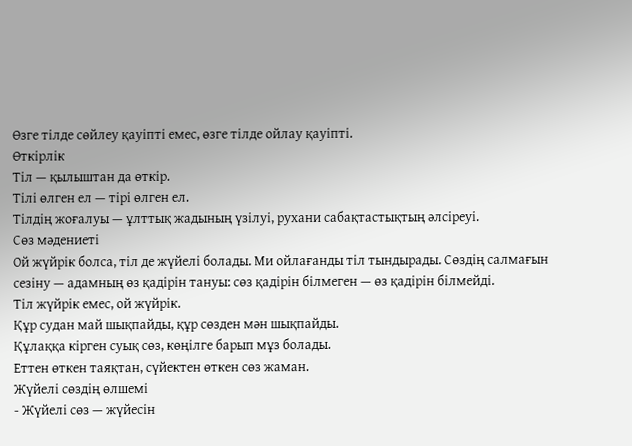Өзге тілде сөйлеу қауіпті емес, өзге тілде ойлау қауіпті.
Өткірлік
Тіл — қылыштан да өткір.
Тілі өлген ел — тірі өлген ел.
Тілдің жоғалуы — ұлттық жадының үзілуі, рухани сабақтастықтың әлсіреуі.
Сөз мәдениеті
Ой жүйрік болса, тіл де жүйелі болады. Ми ойлағанды тіл тындырады. Сөздің салмағын сезіну — адамның өз қадірін тануы: сөз қадірін білмеген — өз қадірін білмейді.
Тіл жүйрік емес, ой жүйрік.
Құр судан май шықпайды, құр сөзден мән шықпайды.
Құлаққа кірген суық сөз, көңілге барып мұз болады.
Еттен өткен таяқтан, сүйектен өткен сөз жаман.
Жүйелі сөздің өлшемі
- Жүйелі сөз — жүйесін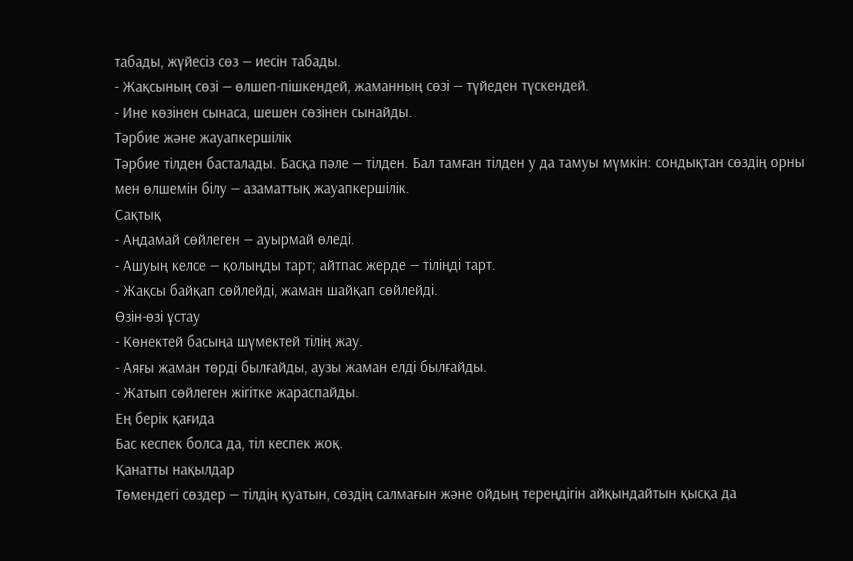табады, жүйесіз сөз — иесін табады.
- Жақсының сөзі — өлшеп-пішкендей, жаманның сөзі — түйеден түскендей.
- Ине көзінен сынаса, шешен сөзінен сынайды.
Тәрбие және жауапкершілік
Тәрбие тілден басталады. Басқа пәле — тілден. Бал тамған тілден у да тамуы мүмкін: сондықтан сөздің орны мен өлшемін білу — азаматтық жауапкершілік.
Сақтық
- Аңдамай сөйлеген — ауырмай өледі.
- Ашуың келсе — қолыңды тарт; айтпас жерде — тіліңді тарт.
- Жақсы байқап сөйлейді, жаман шайқап сөйлейді.
Өзін-өзі ұстау
- Көнектей басыңа шүмектей тілің жау.
- Аяғы жаман төрді былғайды, аузы жаман елді былғайды.
- Жатып сөйлеген жігітке жараспайды.
Ең берік қағида
Бас кеспек болса да, тіл кеспек жоқ.
Қанатты нақылдар
Төмендегі сөздер — тілдің қуатын, сөздің салмағын және ойдың тереңдігін айқындайтын қысқа да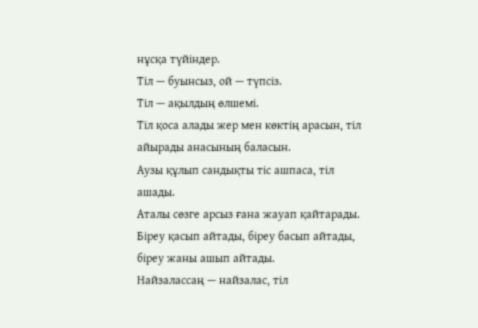нұсқа түйіндер.
Тіл — буынсыз, ой — түпсіз.
Тіл — ақылдың өлшемі.
Тіл қоса алады жер мен көктің арасын, тіл айырады анасының баласын.
Аузы құлып сандықты тіс ашпаса, тіл ашады.
Аталы сөзге арсыз ғана жауап қайтарады.
Біреу қасып айтады, біреу басып айтады, біреу жаны ашып айтады.
Найзалассаң — найзалас, тіл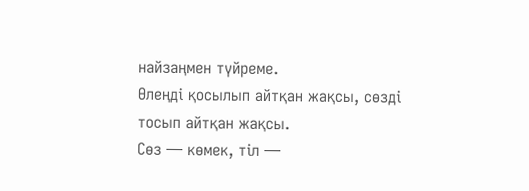найзаңмен түйреме.
Өлеңді қосылып айтқан жақсы, сөзді тосып айтқан жақсы.
Сөз — көмек, тіл —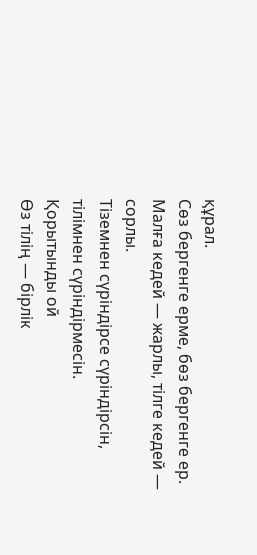құрал.
Сөз бергенге ерме, бөз бергенге ер.
Малға кедей — жарлы, тілге кедей — сорлы.
Тіземнен сүріндірсе сүріндірсін, тілімнен сүріндірмесін.
Қорытынды ой
Өз тілің — бірлік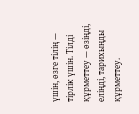үшін, өзге тілің — тірлік үшін. Тілді құрметтеу — өзіңді, еліңді, тарихыңды құрметтеу.